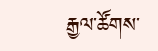རྒྱལ་ཚོགས་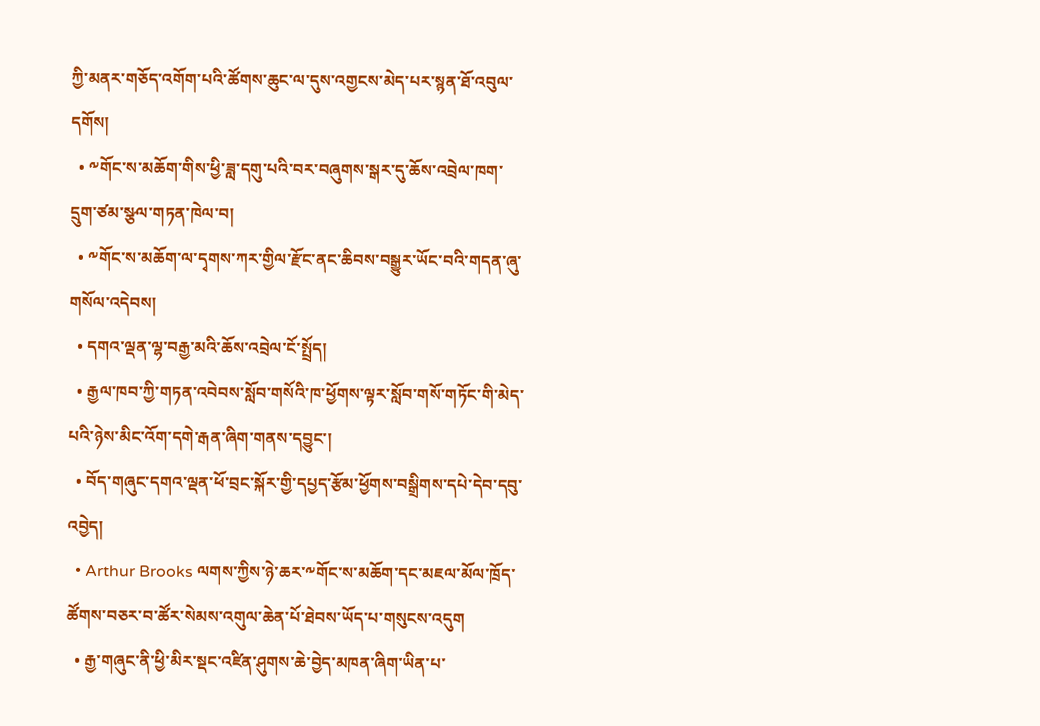ཀྱི་མནར་གཅོད་འགོག་པའི་ཚོགས་ཆུང་ལ་དུས་འགྱངས་མེད་པར་སྙན་ཐོ་འབུལ་དགོས།
  • ༸གོང་ས་མཆོག་གིས་ཕྱི་ཟླ་དགུ་པའི་བར་བཞུགས་སྒར་དུ་ཆོས་འབྲེལ་ཁག་དྲུག་ཙམ་སྩལ་གཏན་ཁེལ་བ།
  • ༸གོང་ས་མཆོག་ལ་དྭགས་ཀར་གྱིལ་རྫོང་ནང་ཆིབས་བསྒྱུར་ཡོང་བའི་གདན་ཞུ་གསོལ་འདེབས།
  • དགའ་ལྡན་ལྷ་བརྒྱ་མའི་ཆོས་འབྲེལ་ངོ་སྤྲོད།
  • རྒྱལ་ཁབ་ཀྱི་གཏན་འབེབས་སློབ་གསོའི་ཁ་ཕྱོགས་ལྟར་སློབ་གསོ་གཏོང་གི་མེད་པའི་ཉེས་མིང་འོག་དགེ་རྒན་ཞིག་གནས་དབྱུང་།
  • བོད་གཞུང་དགའ་ལྡན་ཕོ་བྲང་སྐོར་གྱི་དཔྱད་རྩོམ་ཕྱོགས་བསྒྲིགས་དཔེ་དེབ་དབུ་འབྱེད།
  • Arthur Brooks ལགས་ཀྱིས་ཉེ་ཆར་༸གོང་ས་མཆོག་དང་མཇལ་མོལ་ཁྲོད་ཚོགས་བཅར་བ་ཚོར་སེམས་འགུལ་ཆེན་པོ་ཐེབས་ཡོད་པ་གསུངས་འདུག
  • རྒྱ་གཞུང་ནི་ཕྱི་མིར་སྡང་འཛིན་ཤུགས་ཆེ་བྱེད་མཁན་ཞིག་ཡིན་པ་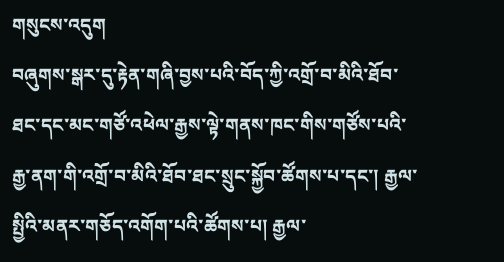གསུངས་འདུག
བཞུགས་སྒར་དུ་རྟེན་གཞི་བྱས་པའི་བོད་ཀྱི་འགྲོ་བ་མིའི་ཐོབ་ཐང་དང་མང་གཙོ་འཕེལ་རྒྱས་ལྟེ་གནས་ཁང་གིས་གཙོས་པའི་རྒྱ་ནག་གི་འགྲོ་བ་མིའི་ཐོབ་ཐང་སྲུང་སྐྱོབ་ཚོགས་པ་དང་། རྒྱལ་སྤྱིའི་མནར་གཅོད་འགོག་པའི་ཚོགས་པ། རྒྱལ་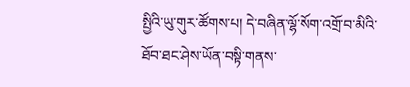སྤྱིའི་ཡུ་གུར་ཚོགས་པ། དེ་བཞིན་ལྷོ་སོག་འགྲོ་བ་མིའི་ཐོབ་ཐང་ཤེས་ཡོན་བསྟི་གནས་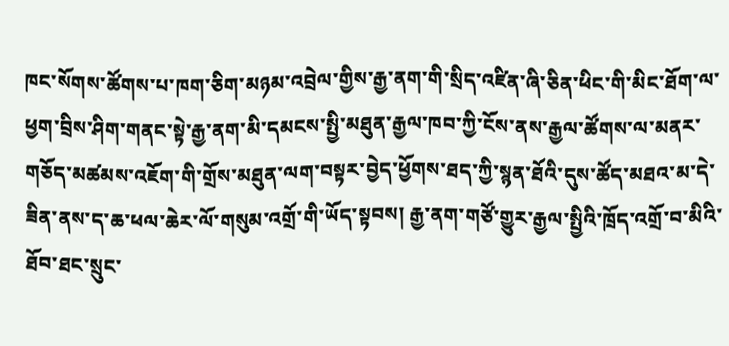ཁང་སོགས་ཚོགས་པ་ཁག་ཅིག་མཉམ་འབྲེལ་གྱིས་རྒྱ་ནག་གི་སྲིད་འཛིན་ཞི་ཅིན་ཕིང་གི་མིང་ཐོག་ལ་ཕྱག་བྲིས་ཤིག་གནང་སྟེ་རྒྱ་ནག་མི་དམངས་སྤྱི་མཐུན་རྒྱལ་ཁབ་ཀྱི་ངོས་ནས་རྒྱལ་ཚོགས་ལ་མནར་གཅོད་མཚམས་འཇོག་གི་གྲོས་མཐུན་ལག་བསྟར་བྱེད་ཕྱོགས་ཐད་ཀྱི་སྙན་ཐོའི་དུས་ཚོད་མཐའ་མ་དེ་ཟིན་ནས་ད་ཆ་ཕལ་ཆེར་ལོ་གསུམ་འགྲོ་གི་ཡོད་སྟབས། རྒྱ་ནག་གཙོ་གྱུར་རྒྱལ་སྤྱིའི་ཁྲོད་འགྲོ་བ་མིའི་ཐོབ་ཐང་སྲུང་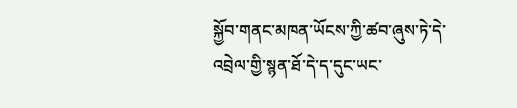སྐྱོབ་གནང་མཁན་ཡོངས་ཀྱི་ཚབ་ཞུས་ཏེ་དེ་འབྲེལ་གྱི་སྙན་ཐོ་དེ་ད་དུང་ཡང་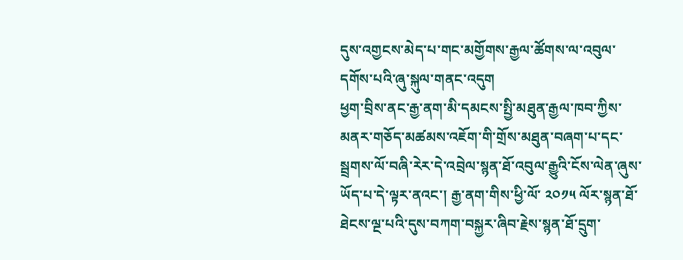དུས་འགྱངས་མེད་པ་གང་མགྱོགས་རྒྱལ་ཚོགས་ལ་འབུལ་དགོས་པའི་ཞུ་སྐུལ་གནང་འདུག
ཕྱག་བྲིས་ནང་རྒྱ་ནག་མི་དམངས་སྤྱི་མཐུན་རྒྱལ་ཁབ་ཀྱིས་མནར་གཅོད་མཚམས་འཇོག་གི་གྲོས་མཐུན་བཞག་པ་དང་སྦྲགས་ལོ་བཞི་རེར་དེ་འབྲེལ་སྙན་ཐོ་འབུལ་རྒྱུའི་ངོས་ལེན་ཞུས་ཡོད་པ་དེ་ལྟར་ནའང་། རྒྱ་ནག་གིས་ཕྱི་ལོ་ ༢༠༡༥ ལོར་སྙན་ཐོ་ཐེངས་ལྔ་པའི་དུས་བཀག་བསྐྱར་ཞིབ་རྗེས་སྙན་ཐོ་དྲུག་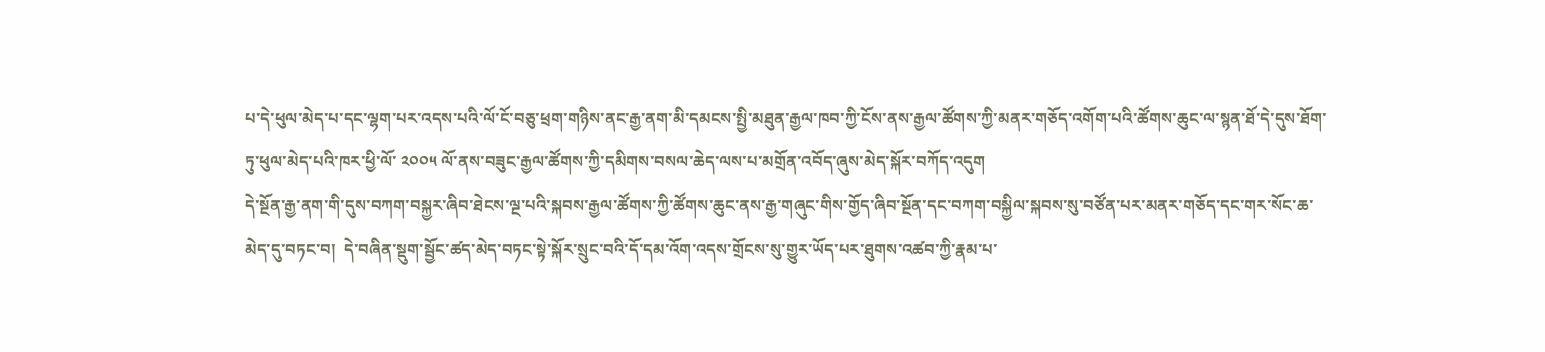པ་དེ་ཕུལ་མེད་པ་དང་ལྷག་པར་འདས་པའི་ལོ་ངོ་བཅུ་ཕྲག་གཉིས་ནང་རྒྱ་ནག་མི་དམངས་སྤྱི་མཐུན་རྒྱལ་ཁབ་ཀྱི་ངོས་ནས་རྒྱལ་ཚོགས་ཀྱི་མནར་གཅོད་འགོག་པའི་ཚོགས་ཆུང་ལ་སྙན་ཐོ་དེ་དུས་ཐོག་ཏུ་ཕུལ་མེད་པའི་ཁར་ཕྱི་ལོ་ ༢༠༠༥ ལོ་ནས་བཟུང་རྒྱལ་ཚོགས་ཀྱི་དམིགས་བསལ་ཆེད་ལས་པ་མགྲོན་འབོད་ཞུས་མེད་སྐོར་བཀོད་འདུག
དེ་སྔོན་རྒྱ་ནག་གི་དུས་བཀག་བསྐྱར་ཞིབ་ཐེངས་ལྔ་པའི་སྐབས་རྒྱལ་ཚོགས་ཀྱི་ཚོགས་ཆུང་ནས་རྒྱ་གཞུང་གིས་གྱོད་ཞིབ་སྔོན་དང་བཀག་བསྐྱིལ་སྐབས་སུ་བཙོན་པར་མནར་གཅོད་དང་གར་སོང་ཆ་མེད་དུ་བཏང་བ།  དེ་བཞིན་སྡུག་སྦྱོང་ཚད་མེད་བཏང་སྟེ་སྐོར་སྲུང་བའི་དོ་དམ་འོག་འདས་གྲོངས་སུ་གྱུར་ཡོད་པར་ཐུགས་འཚབ་ཀྱི་རྣམ་པ་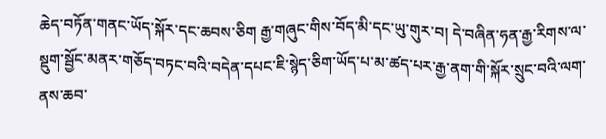ཆེད་བཏོན་གནང་ཡོད་སྐོར་དང་ཆབས་ཅིག རྒྱ་གཞུང་གིས་བོད་མི་དང་ཡུ་གུར་བ། དེ་བཞིན་ཧན་རྒྱ་རིགས་ལ་སྡུག་སྦྱོང་མནར་གཅོད་བཏང་བའི་བདེན་དཔང་ཇི་སྙེད་ཅིག་ཡོད་པ་མ་ཚད་པར་རྒྱ་ནག་གི་སྐོར་སྲུང་བའི་ལག་ནས་ཆབ་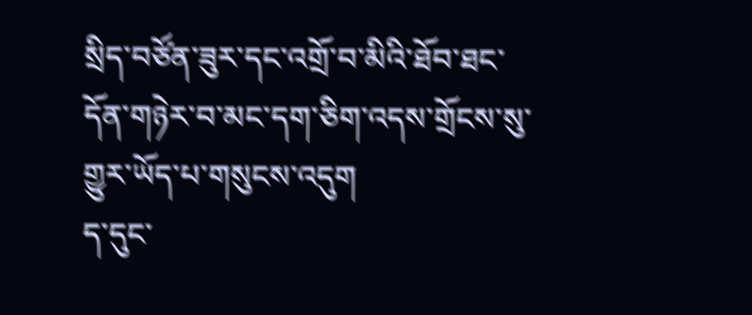སྲིད་བཙོན་ཟུར་དང་འགྲོ་བ་མིའི་ཐོབ་ཐང་དོན་གཉེར་བ་མང་དག་ཅིག་འདས་གྲོངས་སུ་གྱུར་ཡོད་པ་གསུངས་འདུག
ད་དུང་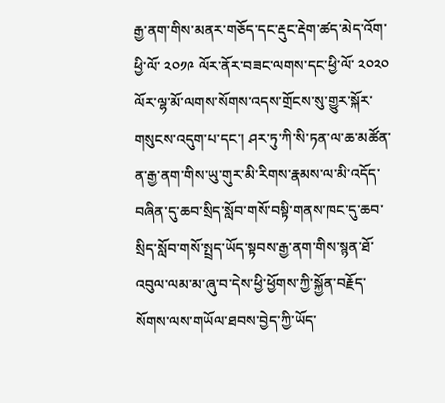རྒྱ་ནག་གིས་མནར་གཅོད་དང་རྡུང་རྡེག་ཚད་མེད་འོག་ཕྱི་ལོ་ ༢༠༡༩ ལོར་ནོར་བཟང་ལགས་དང་ཕྱི་ལོ་ ༢༠༢༠ ལོར་ལྷ་མོ་ལགས་སོགས་འདས་གྲོངས་སུ་གྱུར་སྐོར་གསུངས་འདུག་པ་དང་། ཤར་ཏུ་ཀི་སི་ཏན་ལ་ཆ་མཚོན་ན་རྒྱ་ནག་གིས་ཡུ་གུར་མི་རིགས་རྣམས་ལ་མི་འདོད་བཞིན་དུ་ཆབ་སྲིད་སློབ་གསོ་བསྟི་གནས་ཁང་དུ་ཆབ་སྲིད་སློབ་གསོ་སྤྲད་ཡོད་སྟབས་རྒྱ་ནག་གིས་སྙན་ཐོ་འབུལ་ལམ་མ་ཞུ་བ་དེས་ཕྱི་ཕྱོགས་ཀྱི་སྐྱོན་བརྗོད་སོགས་ལས་གཡོལ་ཐབས་བྱེད་ཀྱི་ཡོད་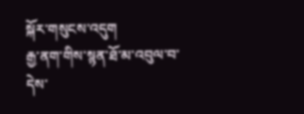སྐོར་གསུངས་འདུག
རྒྱ་ནག་གིས་སྙན་ཐོ་མ་འབུལ་བ་དེས་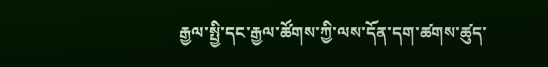རྒྱལ་སྤྱི་དང་རྒྱལ་ཚོགས་ཀྱི་ལས་དོན་དག་ཚགས་ཚུད་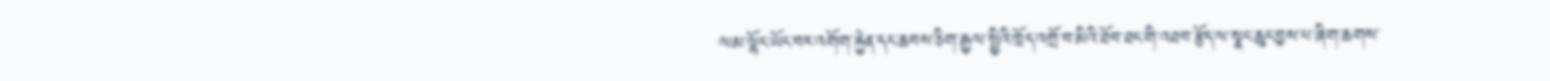ལམ་ལྷོང་ཡོང་བར་འགོག་རྐྱེན་དང་ཆབས་ཅིག་རྒྱལ་སྤྱིའི་ཁྲོད་འགྲོ་བ་མིའི་ཐོབ་ཐང་གི་འཐབ་རྩོད་ལ་སྣང་ཆུང་བྱས་པ་ཞིག་ཆགས་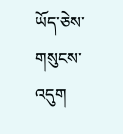ཡོད་ཅེས་གསུངས་འདུག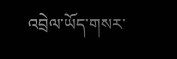འབྲེལ་ཡོད་གསར་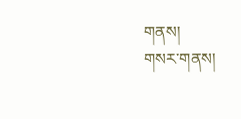གནས།
གསར་གནས།